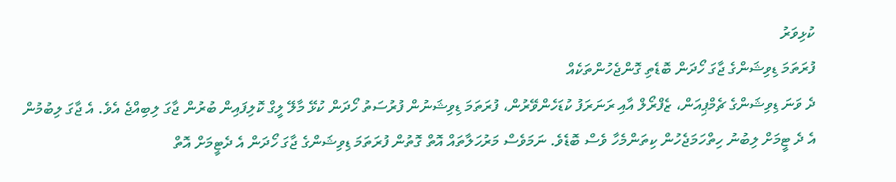ކުޅިވަރު
ފުރަތަމަ ޑިވިޝަންގެ ޖާގަ ހޯދަން ބޮޑެތި ގޮންޖެހުންތަކެއް
ދެ ވަނަ ޑިވިޝަންގެ ޗެމްޕިއަން، ޒެފްރޯލް އާއި ރަނަރަފު ކުޑަހެންވޭރުން، ފުރަތަމަ ޑިވިޝަނުން ފުރުސަތު ހޯދަން ކުޅޭ މާލޭ ލީގް ކޮލިފައިން ބުރުން ޖާގަ ލިބިއްޖެ އެވެ. އެ ޖާގަ ލިބުމުން އެ ދެ ޓީމަށް ލިބުނު ހިތްހަމަޖެހުން ކިތަންމެހާ ވެސް ބޮޑެވެ. ނަމަވެސް މަރުހަލާތައް އޮތް ގޮތުން ފުރަތަމަ ޑިވިޝަންގެ ޖާގަ ހޯދަން އެ ދެޓީމަށް އޮތް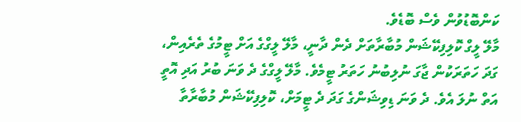ކަންބޮޑުވުން ވެސް ބޮޑެވެ.
މާލޭ ލީގް ކޮލިފިކޭޝަން މުބާރާތަށް ދެން ދާނީ، މާލޭ ލީގްގެ އަށް ޓީމުގެ ތެރެއިން، ގަދަ ހަތަރަކުން ޖާގަ ނުލިބުނު ހަތަރު ޓީމެވެ. މާލޭ ލީގްގެ ދެ ވަނަ ބުރު އަދި އޮތީ އަތް ނުލަ އެވެ. ދެ ވަނަ ޑިވިޝަންގެ ގަދަ ދެ ޓީމަށް، ކޮލިފިކޭޝަން މުބާރާތާ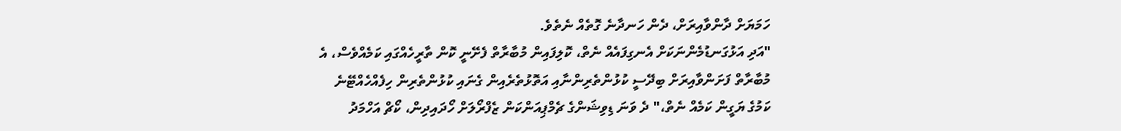ހަމަޔަށް ދާންވާއިރަށް، ދެން ހަނދާނެ ގޮތެއް ނެތެވެ.
"އަދި އަޅުގަނޑުމެންނަކަށް އެނގިފައެއް ނެތް، ކޮލިފައިން މުބާރާތް ފެށޭނީ ކޮން ތާރީހެއްގައި ކަމެއްވެސް، އެ މުބާރާތް ފަށަންވާއިރަށް ބިދޭސީ ކުޅުންތެރިންނާއި އަތޮޅުތެރެއިން ގެނައި ކުޅުންތެރިން ހިފެއްހެއްޓޭނެ ކަމުގެ ޔަގީން ކަމެއް ނެތް،" ދެ ވަނަ ޑިވިޝަންގެ ޗެމްޕިއަންކަން ޒެފްރޯލަށް ހޯދައިދިން، ކޯޗް އަހްމަދު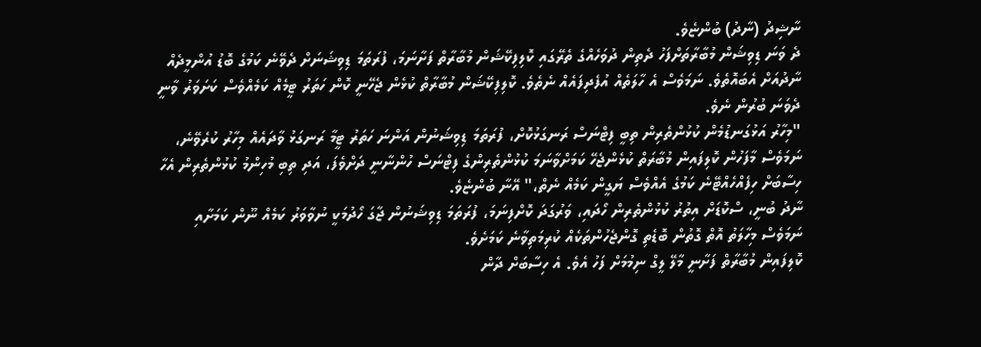ނާޝިދު (ނާދު) ބުންޏެވެ.
ދެ ވަނަ ޑިވިޝަން މުބާރާތަށްފަހު ދެތިން ދުވަހެއްގެ ތެރޭގައި ކޮލިފިކޭޝަން މުބާރާތް ފަށާނަމަ، ފުރަތަމަ ޑިވިޝަނަށް ދެވޭނެ ކަމުގެ ބޮޑު އުންމީދެއް ނާދުއަށް އެބައޮތެވެ. ނަމަވެސް އެ ހާލަތެއް އުފެދިފައެއް ނެތެވެ. ކޮލިފިކޭޝަން މުބާރާތް ކުޅެން ޖެހޭނީ ކޮން ހަތަރު ޓީމެއް ކަމެއްވެސް ކަށަވަރު ވާނީ ދެވަނަ ބުރުން ނެވެ.
"މިހާރު އަޅުގަނޑުމެން ކުޅުންތެރިން ތިބީ ފިޓްނަސް ރަނގަޅުކޮށް، ފުރަތަމަ ޑިވިޝަނުން އަންނަ ހަތަރު ޓީމާ ރަނގަޅު ވާދައެއް މިހާރު ކުރެވޭނެ، ނަމަވެސް މާފަހުން ކޮލިފައިން މުބާރަތް ކުޅެންޖެހޭ ކަމަށްވާނަމަ ކުޅުންތެރިންގެ ފިޓްނަސް ހުންނާނީ ދަށްވެފަ، އަދި ތިބި މުހިންމު ކުޅުންތެރިން އެހާ ހިސާބަށް ހިފެއްހެއްޓޭނެ ކަމުގެ އެއްވެސް ޔަގީން ކަމެއް ނެތް،" އޭނާ ބުންޏެވެ.
ނާދު ބުނީ، ސްކޮޑަށް އިތުރު ކުޅުންތެރިން ހޯދައި، ވަރުގަދަ ކޮށްފިނަމަ، ފުރަތަމަ ޑިވިޝަނުން ޖާގަ ހޯދުމަކީ ނުވާވަރު ކަމެއް ނޫން ކަމަށާއި ނަމަވެސް މިހާލަތު އޮތް ގޮތުން ބޮޑެތި ގޮންޖެހުންތަކެއް ކުރިމަތިވާނެ ކަމަށެވެ.
ކޮލިފައިން މުބާރާތް ފަށާނީ މާލޭ ލީގް ނިމުމަށް ފަހު އެވެ. އެ ހިސާބަށް ދާން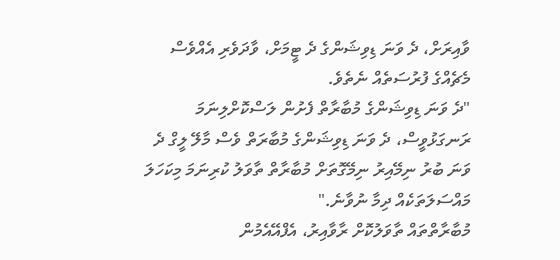ވާއިރަށް، ދެ ވަނަ ޑިވިޝަންގެ ދެ ޓީމަށް، ވާދަވެރި އެއްވެސް މެޗެއްގެ ފުރުސަތެއް ނެތެވެ.
"ދެ ވަނަ ޑިވިޝަންގެ މުބާރާތް ފެށުން ލަސްކޮށްލިނަމަ ރަނގަޅުވީސް، ދެ ވަނަ ޑިވިޝަންގެ މުބާރަތް ވެސް މާލޭ ލީގް ދެ ވަނަ ބުރު ނިމޭއިރު ނިމޭގޮތަށް މުބާރާތް ތާވަލު ކުރިނަމަ މިކަހަލަ މައްސަލަތަކެއް ދިމާ ނުވާނެ."
މުބާރާތްތައް ތާވަލުކޮށް ރާވާއިރު، އެފްއޭއެމުން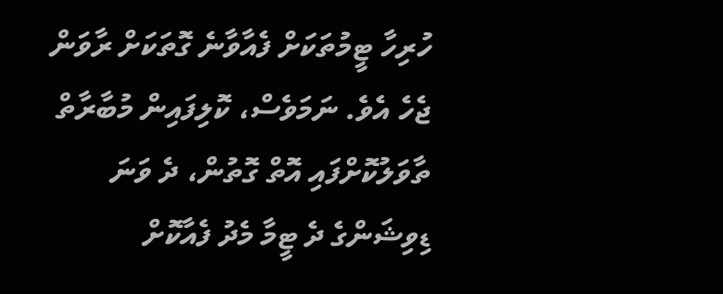ހުރިހާ ޓީމުތަކަށް ފެއާވާނެ ގޮތަކަށް ރާވަން ޖެހެ އެވެ. ނަމަވެސް، ކޮލިފައިން މުބާރާތް ތާވަލުކޮށްފައި އޮތް ގޮތުން، ދެ ވަނަ ޑިވިޝަންގެ ދެ ޓީމާ މެދު ފެއާކޮށް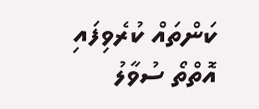ކަންތައް ކުރެވިފައި އޮތްތޯ ސުވާލު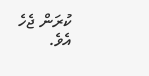ކުރަން ޖެހެ އެވެ.